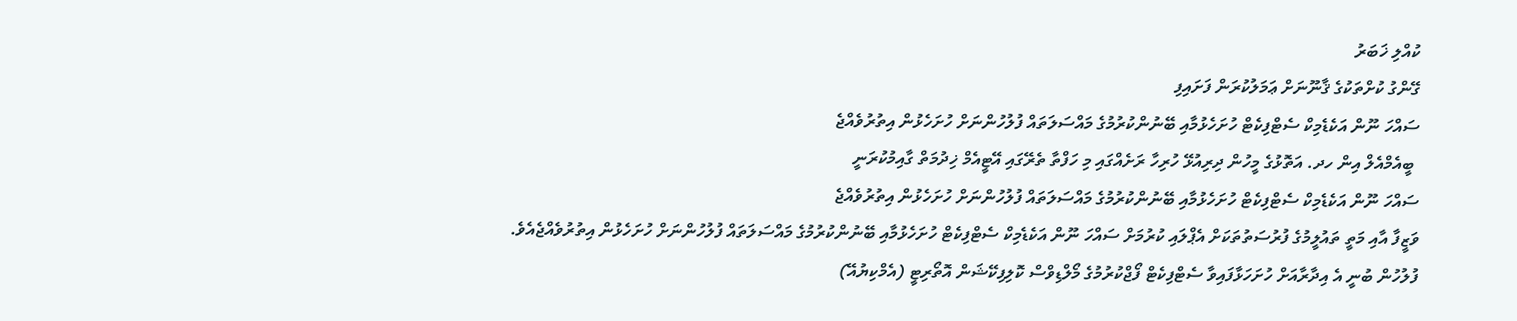ކުއްލި ޚަބަރު
ގޭންގު ކުށްތަކުގެ ޤާނޫނަށް ޢަމަލުކުރަން ފަށައިފި
ސައްހަ ނޫން އަކެޑެމިކް ސެޓްފިކެޓް ހުށަހެޅުމާއި ބޭނުންކުރުމުގެ މައްސަލަތައް ފުލުހުންނަށް ހުށަހެޅުން އިތުރުވެއްޖެ
 ބީއެމްއެލް އިން ހދ. އަތޮޅުގެ މީހުން ދިރިއުޅޭ ހުރިހާ ރަށެއްގައި މި ހަފްތާ ތެރޭގައި އޭޓީއެމް ޚިދުމަތް ގާއިމުކުރަނީ
ސައްހަ ނޫން އަކެޑެމިކް ސެޓްފިކެޓް ހުށަހެޅުމާއި ބޭނުންކުރުމުގެ މައްސަލަތައް ފުލުހުންނަށް ހުށަހެޅުން އިތުރުވެއްޖެ
ވަޒީފާ އާއި މަތީ ތައުލީމުގެ ފުރުސަތުތަކަށް އެޕްލައި ކުރުމަށް ސައްހަ ނޫން އަކެޑެމިކް ސެޓްފިކެޓް ހުށަހެޅުމާއި ބޭނުންކުރުމުގެ މައްސަލަތައް ފުލުހުންނަށް ހުށަހެޅުން އިތުރުވެއްޖެއެވެ.
ފުލުހުން ބުނީ އެ އިދާރާއަށް ހުށަހަޅާފައިވާ ސެޓްފިކެޓް ފޯޖްކުރުމުގެ މޯލްޑިވްސް ކޮލިފިކޭޝަން އޮތޯރިޓީ (އެމްކިޔުއޭ)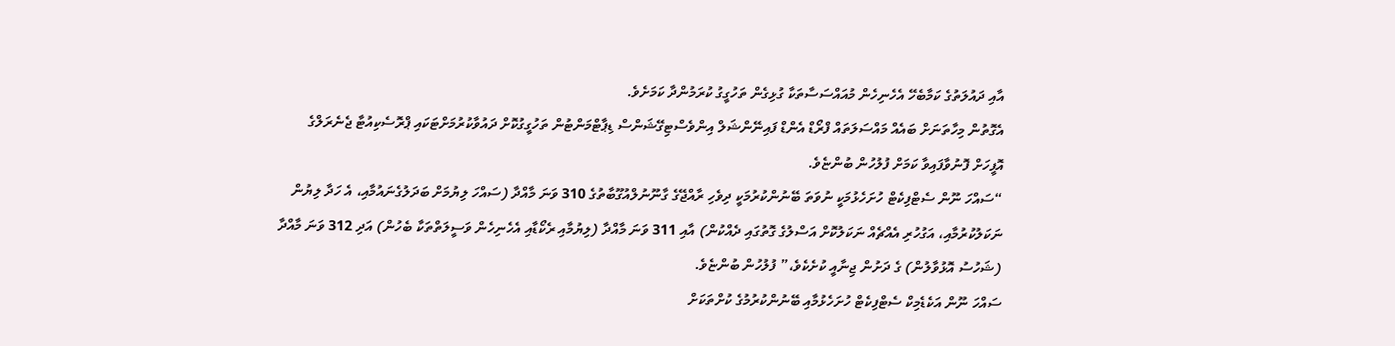އާއި ދައުލަތުގެ ކަމާބެހޭ އެހެނިހެން މުއައްސަސާތަކާ ގުޅިގެން ތަހުގީގު ކުރަމުންދާ ކަމަށެވެ.
އެގޮތުން މިހާތަނަށް ބައެއް މައްސަލަތައް ފްރޯޑް އެންޑް ފައިނޭންޝަލް އިންވެސްޓިގޭޝަންސް ޑިޕާޓްމަންޓުން ތަހުގީގުކޮށް ދައުވާކުރުމަށްޓަކައި ޕްރޮސެކިއުޓާ ޖެނެރަލްގެ އޮފީހަށް ފޮނުވާފައިވާ ކަމަށް ފުލުހުން ބުންޏެވެ.
“ސައްހަ ނޫން ސެޓްފިކެޓް ހުށަހެޅުމަކީ ނުވަތަ ބޭނުންކުރުމަކީ ދިވެހި ރާއްޖޭގެ ގާނޫނުލްއުގޫބާތުގެ 310 ވަނަ މާއްދާ (ސައްހަ ލިޔުމަށް ބަދަލުގެނައުމާއި، އެ ހަދާ ލިޔުން ނަކަލުކުރުމާއި، އަގުހުރި އެއްޗެއް ނަކަލުކޮށް އަސްލުގެ ގޮތުގައި ދެއްކުން) އާއި 311 ވަނަ މާއްދާ (ލިޔުމާއި ރެކޯޑާއި އެހެނިހެން ވަސީލަތްތަކާ ބެހުން) އަދި 312 ވަނަ މާއްދާ (ޝަހުސު އޮޅުވާލުން) ގެ ދަށުން ޖިނާއީ ކުށެކެވެ،” ފުލުހުން ބުންޏެވެ.
ސައްހަ ނޫން އަކެޑެމިކް ސެޓްފިކެޓް ހުށަހެޅުމާއި ބޭނުންކުރުމުގެ ކުށްތަކަށް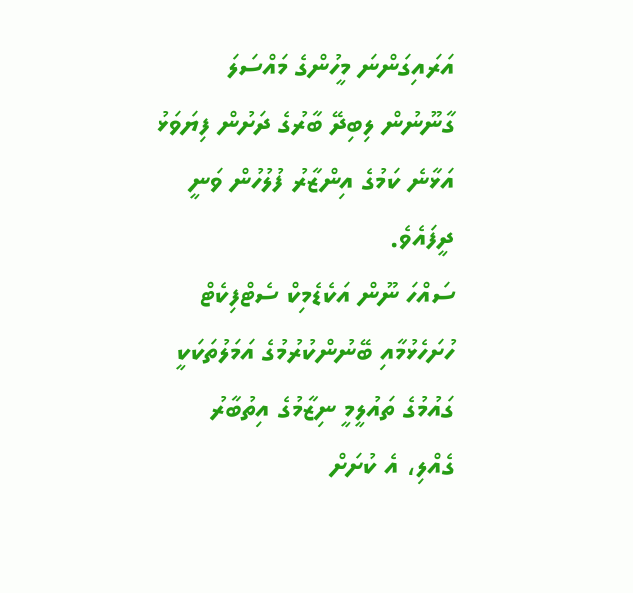އަރައިގަންނަ މީހުންގެ މައްސަލަ ގާނޫނުން ލިބިދޭ ބާރުގެ ދަށުން ފިޔަވަޅު އަޅާނެ ކަމުގެ އިންޒާރު ފުލުހުން ވަނީ ދީފައެވެ.
ސައްހަ ނޫން އަކެޑެމިކް ސެޓްފިކެޓް ހުށަހެޅުމާއި ބޭނުންކުރުމުގެ އަމަލުތަކަކީ ގައުމުގެ ތައުލީމީ ނިޒާމުގެ އިތުބާރު ގެއްލި، އެ ކުށަށް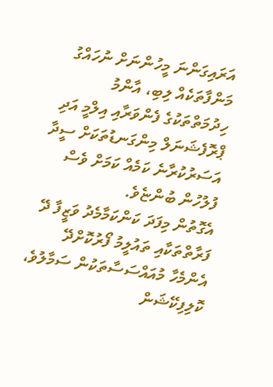އަރައިގަންނަ މީހުންނަށް ނުހައްގު މަންފާތަކެއް ލިބި، އާންމު ހިދުމަތްތަކުގެ ފެންވަރާއި އިލްމީ އަދި ޕްރޮފެޝަނަލް މިންގަނޑުތަކަށް ސީދާ އަސަރުކުރާނެ ކަމެއް ކަމަށް ވެސް ފުލުހުން ބުންޏެވެ.
އެގޮތުން މިފަދަ ކަންކަމާމެދު ވަޒީފާ ދޭ ފަރާތްތަކާއި ތައުލީމު ފޯރުކޮށްދޭ އެންމެހާ މުއައްސަސާތަކުން ސަމާލުވެ، ކޮލިފިކޭޝަން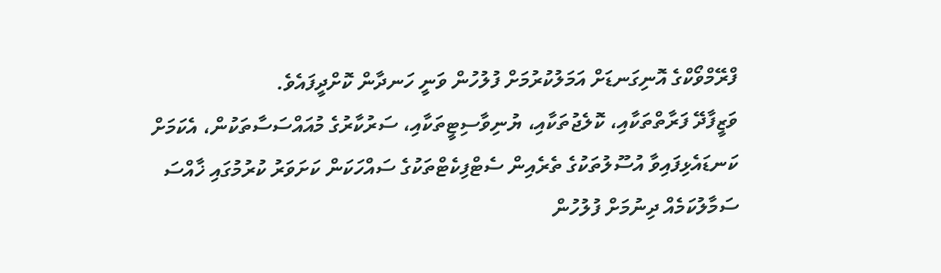ފްރޭމްވޯކްގެ އޮނިގަނޑަށް އަމަލުކުރުމަށް ފުލުހުން ވަނީ ހަނދާން ކޮށްދީފައެވެ.
ވަޒީފާދޭ ފަރާތްތަކާއި، ކޮލެޖުތަކާއި، ޔުނިވާސިޓީތަކާއި، ސަރުކާރުގެ މުއައްސަސާތަކުން، އެކަމަށް ކަނޑައެޅިފައިވާ އުސޫލުތަކުގެ ތެރެއިން ސެޓްފިކެޓްތަކުގެ ސައްހަކަން ކަށަވަރު ކުރުމުގައި ޚާއްސަ ސަމާލުކަމެއް ދިނުމަށް ފުލުހުން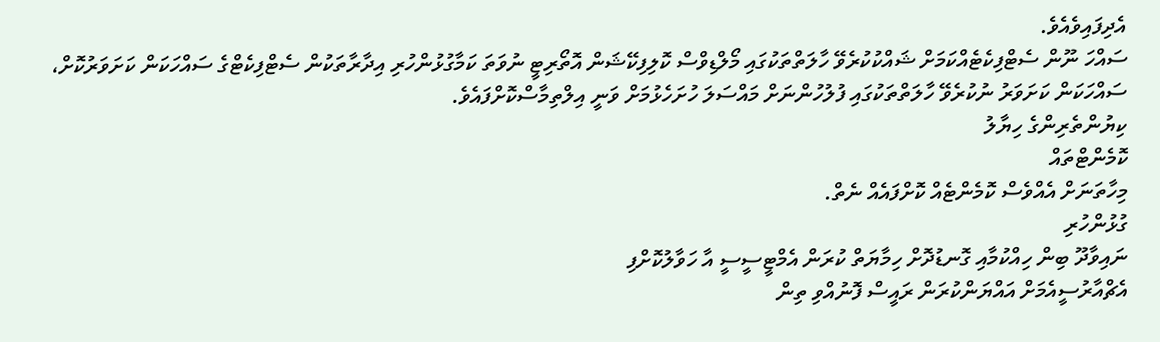އެދިފައިވެއެވެ.
ސައްހަ ނޫން ސެޓްފިކެޓެއްކަމަށް ޝައްކުކުރެވޭ ހާލަތްތަކުގައި މޯލްޑިވްސް ކޮލިފިކޭޝަން އޮތޯރިޓީ ނުވަތަ ކަމާގުޅުންހުރި އިދާރާތަކުން ސެޓްފިކެޓްގެ ސައްހަކަން ކަށަވަރުކޮށް، ސައްހަކަން ކަށަވަރު ނުކުރެވޭ ހާލަތްތަކުގައި ފުލުހުންނަށް މައްސަލަ ހުށަހެޅުމަށް ވަނީ އިލްތިމާސްކޮށްފައެވެ.
ކިޔުންތެރިންގެ ހިޔާލު
ކޮމެންޓްތައް
މިހާތަނަށް އެއްވެސް ކޮމެންޓެއް ކޮށްފައެއް ނެތް.
ގުޅުންހުރި
ނައިވާދޫ ބިން ހިއްކުމާއި ގޮނޑުދޮށް ހިމާޔަތް ކުރަން އެމްޓީސީސީ އާ ހަވާލުކޮށްފި
އެޗްއާރުސީއެމަށް އައްޔަންކުރަން ރައީސް ފޮނުއްވި ތިން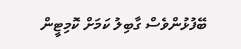ބޭފުޅުންވެސް ގާބިލު ކަމަށް ކޮމިޓީން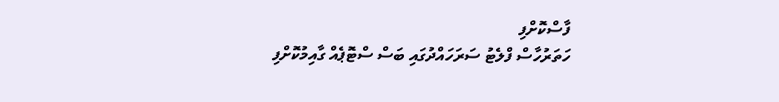ފާސްކޮށްފި
ހަތަރުހާސް ފްލެޓު ސަރަހައްދުގައި ބަސް ސްޓޮޕެއް ގާއިމުކޮށްފި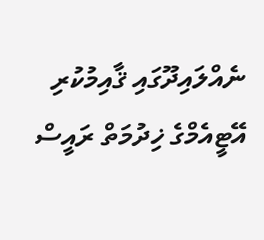ނެއްލައިދޫގައި ޤާއިމުކުރި އޭޓީއެމްގެ ޚިދުމަތް ރައީސް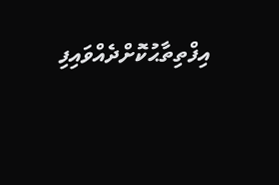އިފްތިތާޙުކޮށްދެއްވައިފި